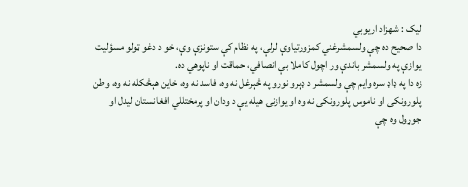لیک : شهزاد اریوبي
دا صحیح ده چې ولسمشرغني کمزورتیاوې لرلې، په نظام کې ستونزې وې، خو د دغو ټولو مسؤلیت یوازې په ولسمشر باندې ور اچول کاملا بې انصافي، حماقت او ناپوهي ده.
زه دا په ډاډ سره وایم چې ولسمشر د ډېرو نورو په څېرغل نه وه، فاسد نه وه، خاین هېڅکله نه وه، وطن پلورونکی او ناموس پلورونکی نه وه او یوازنۍ هیله یې د ودان او پرمختللي افغانستان لیدل او جوړول وه چې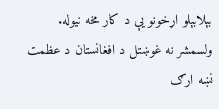بېلابېلو اړخونو یې د کار مخه نیوله.
ولسمشر نه غوښتل د افغانستان د عظمت نښه ارګ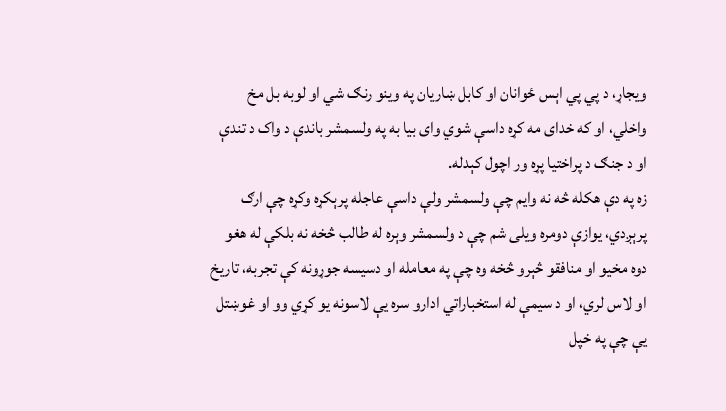ویجاړ، د پي پي اېس ځوانان او کابل ښاریان په وینو رنګ شي او لوبه بل مخ واخلي، او که خدای مه کړه داسې شوي وای بیا به په ولسمشر باندې د واک د تندې او د جنګ د پراختیا پړه ور اچول کېدله.
زه په دې هکله څه نه وایم چې ولسمشر ولې داسې عاجله پرېکړه وکړه چې ارګ پرېږدي، یوازې دومره ویلی شم چې د ولسمشر وېره له طالب څخه نه بلکې له هغو دوه مخیو او منافقو څېرو څخه وه چې په معامله او دسیسه جوړونه کې تجربه، تاریخ او لاس لري، او د سیمې له استخباراتي ادارو سره یې لاسونه یو کړي وو او غوښتل یې چې په خپل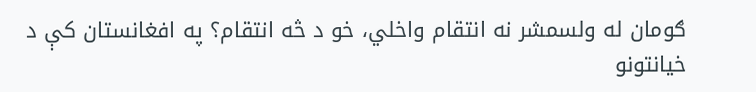ګومان له ولسمشر نه انتقام واخلي، خو د څه انتقام؟ په افغانستان کې د خیانتونو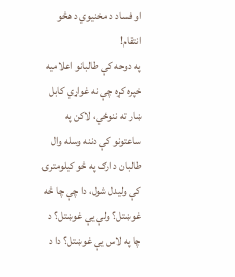او فساد د مخنیوي د هڅو انتقام!
په دوحه کې طالبانو اعلامیه خپره کړه چې نه غواړي کابل ښار ته ننوځي، لاکن په ساعتونو کې دننه وسله وال طالبان د ارګ په څو کیلومترۍ کې ولیدل شول، دا چې چا څه غوښتل؟ ولې یې غوښتل؟ د چا په لاس یې غوښتل؟ دا د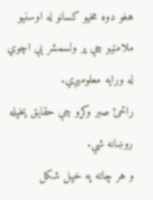هغو دوه مخیو کسانو له اوسنیو ملامتیو چې پر ولسمشر یې اچوي له ورایه معلومیږي.
راځئ صبر وکړو چې حقایق پخپله روښانه شي.
و هر چاته په خپل شکل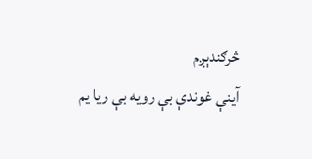څرګندېږم
آینې غوندې بې رویه بې ریا یم